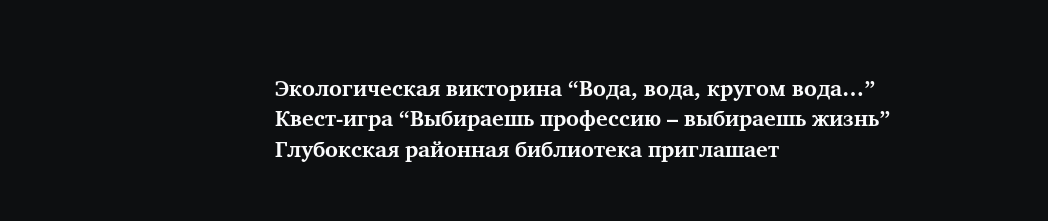Экологическая викторина “Вода, вода, кругом вода…”
Квест-игра “Выбираешь профессию – выбираешь жизнь”
Глубокская районная библиотека приглашает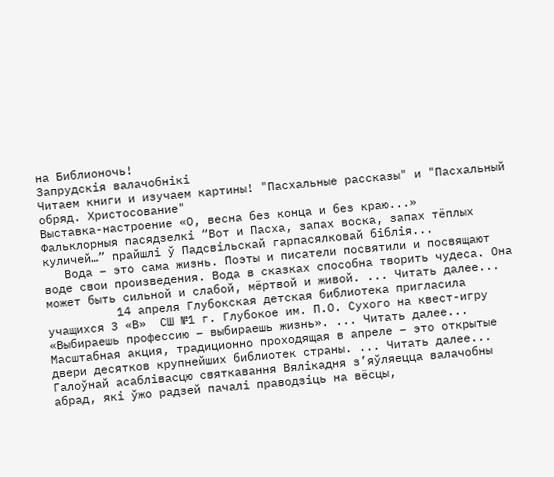на Библионочь!
Запрудскія валачобнікі
Читаем книги и изучаем картины! "Пасхальные рассказы" и "Пасхальный обряд. Христосование"
Выставка-настроение «О, весна без конца и без краю...»
Фальклорныя пасядзелкі “Вот и Пасха, запах воска, запах тёплых куличей…” прайшлі ў Падсвільскай гарпасялковай біблія...
   Вода – это сама жизнь. Поэты и писатели посвятили и посвящают воде свои произведения. Вода в сказках способна творить чудеса. Она может быть сильной и слабой, мёртвой и живой. ... Читать далее...
          14 апреля Глубокская детская библиотека пригласила учащихся 3 «В»  СШ №1 г. Глубокое им. П.О. Сухого на квест-игру «Выбираешь профессию – выбираешь жизнь». ... Читать далее...
Масштабная акция, традиционно проходящая в апреле – это открытые двери десятков крупнейших библиотек страны. ... Читать далее...
Галоўнай асаблівасцю святкавання Вялікадня з’яўляецца валачобны абрад, які ўжо радзей пачалі праводзіць на вёсцы,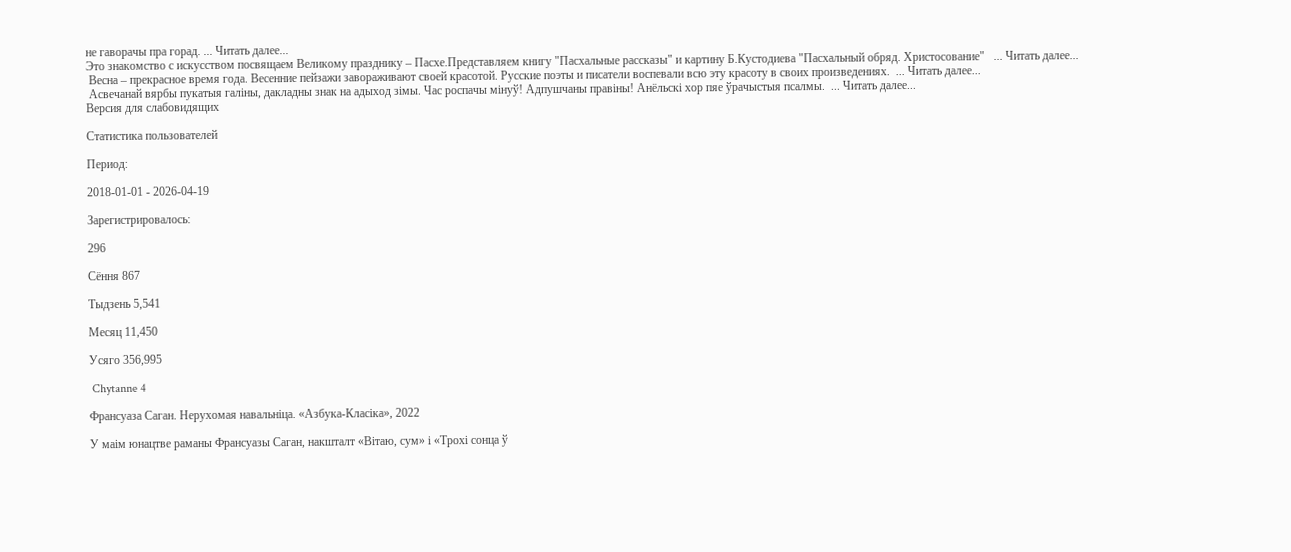не гаворачы пра горад. ... Читать далее...
Это знакомство с искусством посвящаем Великому празднику – Пасхе.Представляем книгу "Пасхальные рассказы" и картину Б.Кустодиева "Пасхальный обряд. Христосование"   ... Читать далее...
 Весна – прекрасное время года. Весенние пейзажи завораживают своей красотой. Русские поэты и писатели воспевали всю эту красоту в своих произведениях.  ... Читать далее...
 Асвечанай вярбы пукатыя галіны, дакладны знак на адыход зімы. Час роспачы мінуў! Адпушчаны правіны! Анёльскі хор пяе ўрачыстыя псалмы.  ... Читать далее...
Версия для слабовидящих

Статистика пользователей

Период:

2018-01-01 - 2026-04-19

Зарегистрировалось:

296

Сёння 867

Тыдзень 5,541

Месяц 11,450

Усяго 356,995

 Chytanne 4

Франсуаза Саган. Нерухомая навальніца. «Азбука-Класіка», 2022

У маім юнацтве раманы Франсуазы Саган, накшталт «Вітаю, сум» і «Трохі сонца ў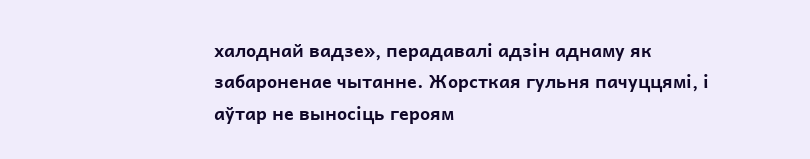халоднай вадзе», перадавалі адзін аднаму як забароненае чытанне. Жорсткая гульня пачуццямі, і аўтар не выносіць героям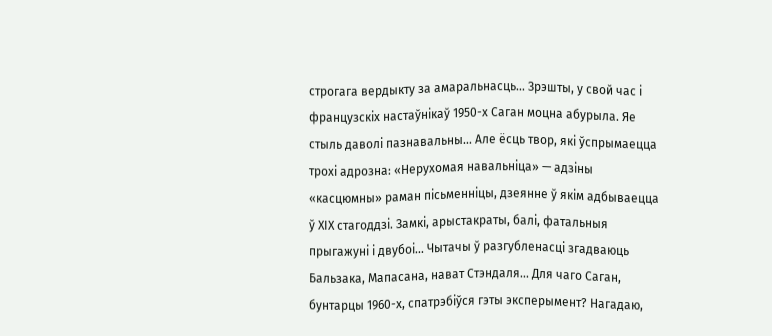строгага вердыкту за амаральнасць... Зрэшты, у свой час і французскіх настаўнікаў 1950-х Саган моцна абурыла. Яе стыль даволі пазнавальны... Але ёсць твор, які ўспрымаецца трохі адрозна: «Нерухомая навальніца» — адзіны «касцюмны» раман пісьменніцы, дзеянне ў якім адбываецца ў XІX стагоддзі. Замкі, арыстакраты, балі, фатальныя прыгажуні і двубоі... Чытачы ў разгубленасці згадваюць Бальзака, Мапасана, нават Стэндаля... Для чаго Саган, бунтарцы 1960-х, спатрэбіўся гэты эксперымент? Нагадаю,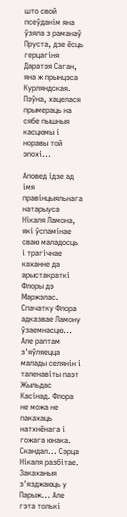што свой псеўданім яна ўзяла з раманаў Пруста, дзе ёсць герцагіня Даратэя Саган, яна ж прынцэса Курляндская. Пэўна, хацелася прымераць на сябе пышныя касцюмы і норавы той эпохі...

Аповед ідзе ад імя правінцыяльнага натарыуса Нікаля Ламона, які ўспамінае сваю маладосць і трагічнае каханне да арыстакраткі Флоры дэ Маржэлас. Спачатку Флора адказвае Ламону ўзаемнасцю... Але раптам з'яўляецца малады селянін і таленавіты паэт Жыльдас Касінад. Флора не можа не пакахаць натхнёнага і гожага юнака. Скандал... Сэрца Нікаля разбітае. Закаханыя з'язджаюць у Парыж... Але гэта толькі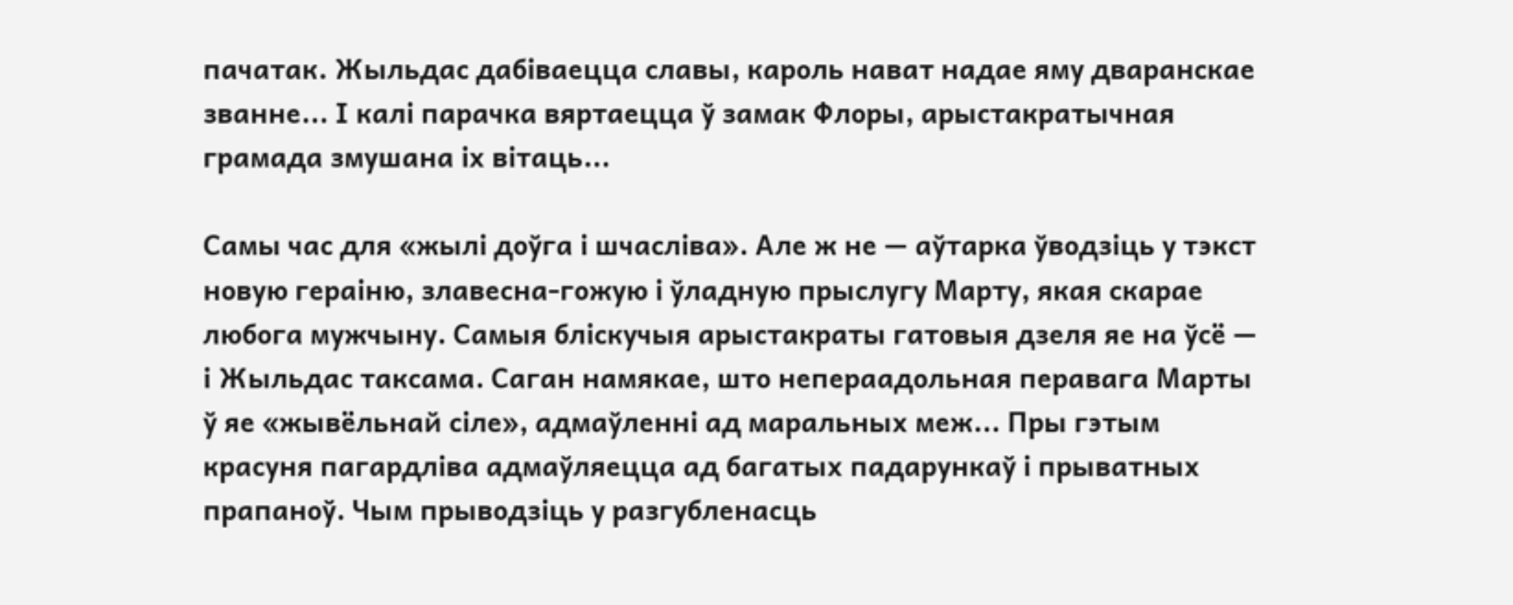пачатак. Жыльдас дабіваецца славы, кароль нават надае яму дваранскае званне... І калі парачка вяртаецца ў замак Флоры, арыстакратычная грамада змушана іх вітаць...

Самы час для «жылі доўга і шчасліва». Але ж не — аўтарка ўводзіць у тэкст новую гераіню, злавесна-гожую і ўладную прыслугу Марту, якая скарае любога мужчыну. Самыя бліскучыя арыстакраты гатовыя дзеля яе на ўсё — і Жыльдас таксама. Саган намякае, што непераадольная перавага Марты ў яе «жывёльнай сіле», адмаўленні ад маральных меж... Пры гэтым красуня пагардліва адмаўляецца ад багатых падарункаў і прыватных прапаноў. Чым прыводзіць у разгубленасць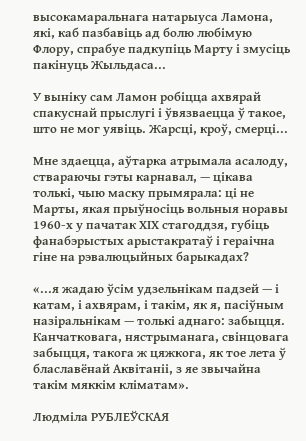высокамаральнага натарыуса Ламона, які, каб пазбавіць ад болю любімую Флору, спрабуе падкупіць Марту і змусіць пакінуць Жыльдаса...

У выніку сам Ламон робіцца ахвярай спакуснай прыслугі і ўвязваецца ў такое, што не мог уявіць. Жарсці, кроў, смерці...

Мне здаецца, аўтарка атрымала асалоду, ствараючы гэты карнавал, — цікава толькі, чыю маску прымярала: ці не Марты, якая прыўносіць вольныя норавы 1960-х у пачатак XІX стагоддзя, губіць фанабэрыстых арыстакратаў і гераічна гіне на рэвалюцыйных барыкадах?

«...я жадаю ўсім удзельнікам падзей — і катам, і ахвярам, і такім, як я, пасіўным назіральнікам — толькі аднаго: забыцця. Канчатковага, нястрыманага, свінцовага забыцця, такога ж цяжкога, як тое лета ў блаславёнай Аквітаніі, з яе звычайна такім мяккім кліматам».

Людміла РУБЛЕЎСКАЯ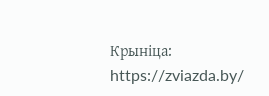Крыніца: https://zviazda.by/